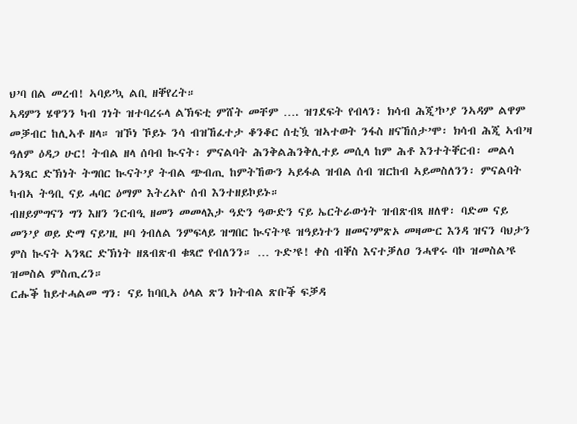ህ’ባ በል መረብ! ኣባይ’ኳ ልቢ ዘቐየረት።
ኣዳምን ሄዋንን ካብ ገነት ዝተባረሩላ ልኽፍቲ ምሸት መቸም …. ዝገደፍት የብላን፡ ክሳብ ሕጂ’ኮ’ያ ንኣዳም ልዋም መቓብር ከሊኣቶ ዘላ። ዝኾነ ኾይኑ ንሳ ብዝኸፈተታ ቆንቆር ሰቲዃ ዝኣተወት ንፋስ ዘናኸሰታ’ሞ፡ ክሳብ ሕጂ ኣብ’ዛ ዓለም ዕዳጋ ሁር! ትብል ዘላ ሰባብ ኲናት፡ ምናልባት ሕንቅልሕንቅሊተይ መሲላ ከም ሕቶ እንተትቐርብ፡ መልሳ ኣንጻር ድኽነት ትግበር ኲናት’ያ ትብል ጭብጢ ከምትኸውን ኣይፋል ዝብል ሰብ ዝርከብ ኣይመስለንን፡ ምናልባት ካብኣ ትዓቢ ናይ ሓባር ዕማም እትረኣዮ ሰብ እንተዘይኮይኑ።
ብዘይምግናን ግን እዘን ንርብዒ ዘመን መመላእታ ዓድን ዓውድን ናይ ኤርትራውነት ዝብጽብጻ ዘለዋ፡ ባድመ ናይ መን’ያ ወይ ድማ ናይ’ዚ ዞባ ጎብለል ንምፍላይ ዝግበር ኲናት’ዩ ዝዓይነተን ዘመና’ምጽኦ መዛሙር እንዳ ዝናን ባህታን ምስ ኲናት ኣንጻር ድኽነት ዘጸብጽብ ቁጻሮ የብለንን። … ጉድ’ዩ! ቀስ ብቐስ እናተቓለዐ ንሓዋሩ ባኮ ዝመስል’ዩ ዝመስል ምስጢረን።
ርሑቕ ከይተሓልመ ግን፡ ናይ ከባቢኣ ዕላል ጽን ክትብል ጽቡቕ ፍቓዳ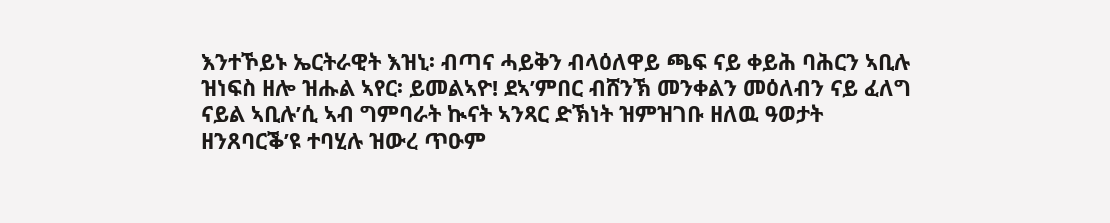እንተኾይኑ ኤርትራዊት እዝኒ፡ ብጣና ሓይቅን ብላዕለዋይ ጫፍ ናይ ቀይሕ ባሕርን ኣቢሉ ዝነፍስ ዘሎ ዝሑል ኣየር፡ ይመልኣዮ! ደኣ’ምበር ብሸንኽ መንቀልን መዕለብን ናይ ፈለግ ናይል ኣቢሉ’ሲ ኣብ ግምባራት ኲናት ኣንጻር ድኽነት ዝምዝገቡ ዘለዉ ዓወታት ዘንጸባርቕ’ዩ ተባሂሉ ዝውረ ጥዑም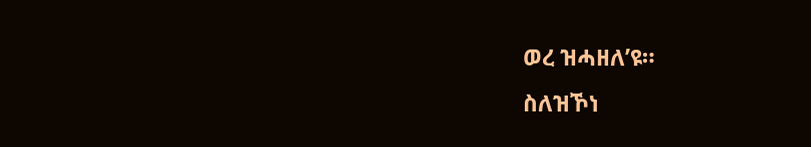ወረ ዝሓዘለ’ዩ።
ስለዝኾነ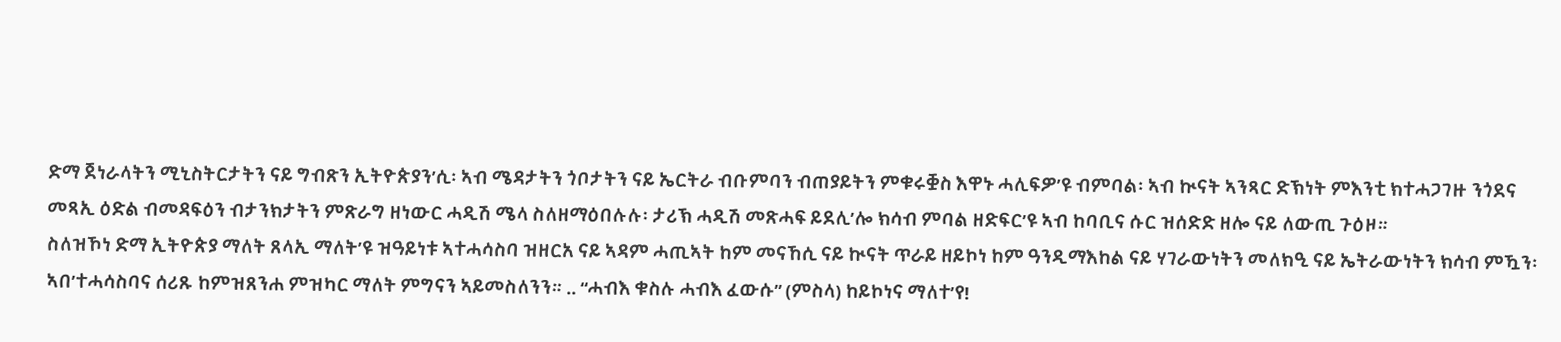ድማ ጀነራላትን ሚኒስትርታትን ናይ ግብጽን ኢትዮጵያን’ሲ፡ ኣብ ሜዳታትን ጎቦታትን ናይ ኤርትራ ብቡምባን ብጠያይትን ምቁሩቛስ እዋኑ ሓሊፍዎ’ዩ ብምባል፡ ኣብ ኲናት ኣንጻር ድኽነት ምእንቲ ክተሓጋገዙ ንጎደና መጻኢ ዕድል ብመዳፍዕን ብታንክታትን ምጽራግ ዘነውር ሓዲሽ ሜላ ስለዘማዕበሉሉ፡ ታሪኽ ሓዲሽ መጽሓፍ ይደሊ’ሎ ክሳብ ምባል ዘድፍር’ዩ ኣብ ከባቢና ሱር ዝሰድድ ዘሎ ናይ ለውጢ ጉዕዞ።
ስለዝኾነ ድማ ኢትዮጵያ ማለት ጸላኢ ማለት’ዩ ዝዓይነቱ ኣተሓሳስባ ዝዘርአ ናይ ኣዳም ሓጢኣት ከም መናኸሲ ናይ ኲናት ጥራይ ዘይኮነ ከም ዓንዲማእከል ናይ ሃገራውነትን መለክዒ ናይ ኤትራውነትን ክሳብ ምዃን፡ ኣበ’ተሓሳስባና ሰሪጹ ከምዝጸንሐ ምዝካር ማለት ምግናን ኣይመስለንን። .. “ሓብእ ቁስሉ ሓብእ ፈውሱ” (ምስላ) ከይኮነና ማለተ’የ!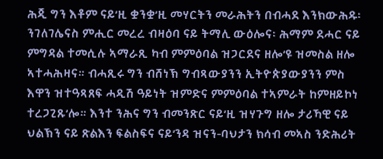ሕጂ ግን እቶም ናይ’ዚ ቋንቋ’ዚ መሃርትን መራሕትን በብሓደ እንክውሕዱ፡ ንገለገሌናስ ምሒር መረረ ብዛዕባ ናይ ትማሊ ውዕሎና፡ ሕማም ደሓር ናይ ምግዳል ተመሲሉ ኣማራጺ ካብ ምምዕባል ዝጋርደና ዘሎ’ዩ ዝመስል ዘሎ ኣተሓሕዛና። ብሓጺሩ ግን ብሸነኽ ግብጻውያንን ኢትዮጵያውያንን ምስ እዋን ዝተዓጻጸፍ ሓዲሽ ዓይነት ዝምድና ምምዕባል ተኣምራት ከምዘይኮነ ተረጋጊጹ’ሎ። እንተ ንሕና ግን ብመንጽር ናይ’ዚ ዝሃጉግ ዘሎ ታሪኻዊ ናይ ህልኽን ናይ ጽልእን ፍልስፍና ናይ’ንዳ ዝናን-ባህታን ክሳብ መኣስ ንድሕሪት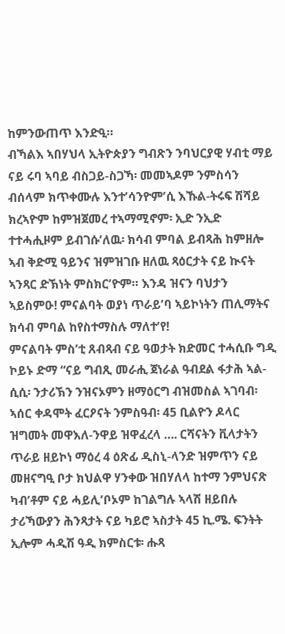ከምንውጠጥ እንድዒ።
ብኻልእ ኣበሃህላ ኢትዮጵያን ግብጽን ንባህርያዊ ሃብቲ ማይ ናይ ሩባ ኣባይ ብስጋይ-ስጋኻ፡ መመኣዶም ንምስሳን ብሰላም ክጥቀሙሉ እንተ’ሳንዮም’ሲ እኹል-ትሩፍ ሽሻይ ክረኣዮም ከምዝጀመረ ተኣማሚኖም፡ ኢድ ንኢድ ተተሓሒዞም ይብገሱ’ለዉ፡ ክሳብ ምባል ይብጻሕ ከምዘሎ ኣብ ቅድሚ ዓይንና ዝምዝገቡ ዘለዉ ጻዕርታት ናይ ኲናት ኣንጻር ድኽነት ምስክር’ዮም። እንዳ ዝናን ባህታን ኣይስምዑ! ምናልባት ወያነ ጥራይ’ባ ኣይኮነትን ጠሊማትና ክሳብ ምባል ከየስተማስሉ ማለተ’የ!
ምናልባት ምስ’ቲ ጸብጻብ ናይ ዓወታት ክድመር ተሓሲቡ ግዲ ኮይኑ ድማ “ናይ ግብጺ መራሒ ጀነራል ዓብደል ፋታሕ ኣል-ሲሲ፡ ንታሪኽን ንዝናኦምን ዘማዕርግ ብዝመስል ኣገባብ፡ ኣሰር ቀዳሞት ፈርዖናት ንምስዓብ፡ 45 ቢልዮን ዶላር ዝግመት መዋእለ-ንዋይ ዝዋፈረላ …. ርሻናትን ቪላታትን ጥራይ ዘይኮነ ማዕረ 4 ዕጽፊ ዲስኒ-ላንድ ዝምጥን ናይ መዘናግዒ ቦታ ክህልዋ ሃንቀው ዝበሃለላ ከተማ ንምህናጽ ካብ’ቶም ናይ ሓይሊ’ቦኦም ከገልግሉ ኣላሽ ዘይበሉ ታሪኻውያን ሕንጻታት ናይ ካይሮ ኣስታት 45 ኪ.ሜ. ፍንትት ኢሎም ሓዲሽ ዓዲ ክምስርቱ፡ ሑጻ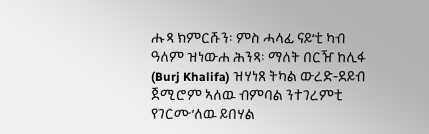ሑጻ ክምርሹን፡ ምስ ሓላፊ ናይ’ቲ ካብ ዓለም ዝነውሐ ሕንጻ፡ ማለት በርዥ ከሊፋ (Burj Khalifa) ዝሃነጸ ትካል ውረድ-ደይብ ጀሚሮም ኣለዉ ብምባል ንተገረምቲ የገርሙ’ለዉ ይበሃል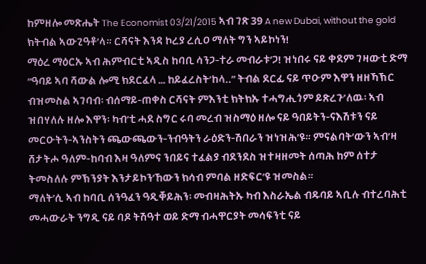ከምዘሎ መጽሔት The Economist 03/21/2015 ኣብ ገጽ 39 A new Dubai, without the gold ክትብል ኣውጊዓቶ’ላ። ርሻናት እንዳ ኮረያ ረሲዐ ማለት ግን ኣይኮነን!
ማዕረ ማዕርኡ ኣብ ሕምብርቲ ኣዲስ ከባቢ ሳንጋ-ተራ መብራቱ’ጋ! ዝነበሩ ናይ ቀደም ገዛውቲ ድማ “ዓባይ ኣባ ሻውል ሎሚ ክደርፈላ … ከይፈረስት’ከላ..” ትብል ደርፊ ናይ ጥዑም እዋን ዘዘኻኽር ብዝመስል ኣገባብ፡ ብሰማይ-ጠቀስ ርሻናት ምእንቲ ክትክኡ ተሓግሒጎም ይጽረጉ’ለዉ፡ ኣብ ዝበሃለሉ ዘሎ እዋን፡ ካብ’ቲ ሓደ ስግር ሩባ መረብ ዝስማዕ ዘሎ ናይ ዓበይትን-ናእሽቱን ናይ መርዑትን-ኣንስትን ጫውጫውን-ንብዓትን ራዕድን-ሽበራን ዝነዝሕ’ዩ። ምናልባት’ውን ኣብ’ዛ ሸታትሖ ዓለም-ከባብ እዛ ዓለምና ንበይና ተፈልያ ብደንደስ ዝተዛዘመት ሰጣሕ ከም ሰተታ ትመስለሉ ምኽንያት እንታይኮን’ኸውን ክሳብ ምባል ዘድፍር’ዩ ዝመስል።
ማለት’ሲ ኣብ ከባቢ ሰንዓፈን ዓዲቐይሕን፡ መብዛሕትኡ ካብ እስራኤል ብዱባይ ኣቢሉ ብተረባሕቲ መሓውራት ንግዲ ናይ ባዶ ትሽዓተ ወይ ድማ ብሓዋርያት መሳፍንቲ ናይ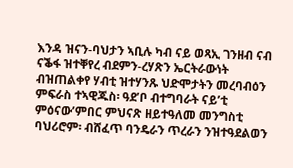እንዳ ዝናን-ባህታን ኣቢሉ ካብ ናይ ወጻኢ ገንዘብ ናብ ናቕፋ ዝተቐየረ ብደምን-ረሃጽን ኤርትራውነት ብዝጠልቀየ ሃብቲ ዝተሃንጹ ህድሞታትን መረባብዕን ምፍራስ ተኣዊጁስ፡ ዓደ’ቦ ብተግባራት ናይ’ቲ ምዕናው’ምበር ምህናጽ ዘይተዓለመ መንግስቲ ባህሪሮም፡ ብሸፈጥ ባንዴራን ጥረራን ንዝተዓደልወን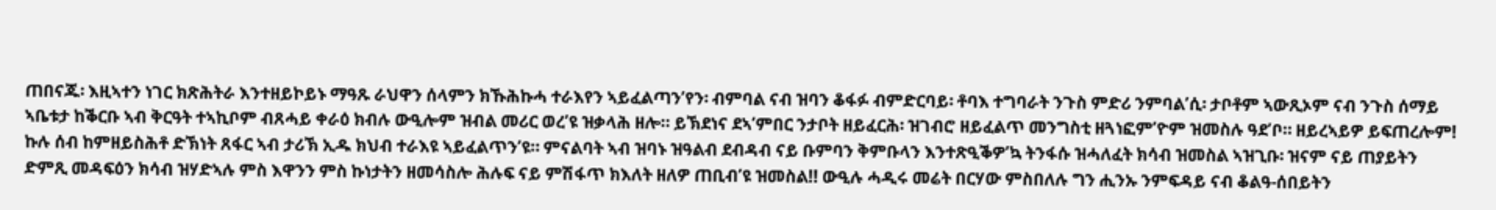ጠበናጁ፡ እዚኣተን ነገር ክጽሕትራ እንተዘይኮይኑ ማዓጹ ራህዋን ሰላምን ክኹሕኩሓ ተራእየን ኣይፈልጣን’የን፡ ብምባል ናብ ዝባን ቆፋፉ ብምድርባይ፡ ቶባእ ተግባራት ንጉስ ምድሪ ንምባል’ሲ፡ ታቦቶም ኣውጺኦም ናብ ንጉስ ሰማይ ኣቤቱታ ከቕርቡ ኣብ ቅርዓት ተኣኪቦም ብጸሓይ ቀራዕ ክብሉ ውዒሎም ዝብል መሪር ወረ’ዩ ዝቃላሕ ዘሎ። ይኽደነና ደኣ’ምበር ንታቦት ዘይፈርሕ፡ ዝገብሮ ዘይፈልጥ መንግስቲ ዘጓነፎም’ዮም ዝመስሉ ዓደ’ቦ። ዘይረኣይዎ ይፍጠረሎም!
ኩሉ ሰብ ከምዘይስሕቶ ድኽነት ጸፋር ኣብ ታሪኽ ኢዱ ክህብ ተራእዩ ኣይፈልጥን’ዩ። ምናልባት ኣብ ዝባኑ ዝዓልብ ደብዳብ ናይ ቡምባን ቅምቡላን እንተጽዒቕዎ’ኳ ትንፋሱ ዝሓለፈት ክሳብ ዝመስል ኣዝጊቡ፡ ዝናም ናይ ጠያይትን ድምጺ መዳፍዕን ክሳብ ዝሃድኣሉ ምስ እዋንን ምስ ኩነታትን ዘመሳስሎ ሕሉፍ ናይ ምሽፋጥ ክእለት ዘለዎ ጠቢብ’ዩ ዝመስል!! ውዒሉ ሓዲሩ መሬት በርሃው ምስበለሉ ግን ሒንኡ ንምፍዳይ ናብ ቆልዓ-ሰበይትን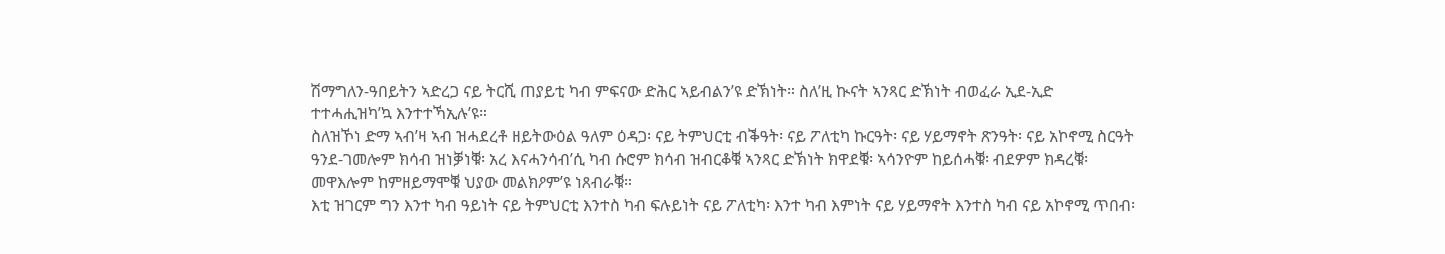ሽማግለን-ዓበይትን ኣድረጋ ናይ ትርሺ ጠያይቲ ካብ ምፍናው ድሕር ኣይብልን’ዩ ድኽነት። ስለ’ዚ ኲናት ኣንጻር ድኽነት ብወፈራ ኢደ-ኢድ ተተሓሒዝካ’ኳ እንተተኻኢሉ’ዩ።
ስለዝኾነ ድማ ኣብ’ዛ ኣብ ዝሓደረቶ ዘይትውዕል ዓለም ዕዳጋ፡ ናይ ትምህርቲ ብቕዓት፡ ናይ ፖለቲካ ኩርዓት፡ ናይ ሃይማኖት ጽንዓት፡ ናይ አኮኖሚ ስርዓት ዓንደ-ገመሎም ክሳብ ዝነቓነቑ፡ አረ እናሓንሳብ’ሲ ካብ ሱሮም ክሳብ ዝብርቆቑ ኣንጻር ድኽነት ክዋደቑ፡ ኣሳንዮም ከይሰሓቑ፡ ብደዎም ክዳረቑ፡ መዋእሎም ከምዘይማሞቑ ህያው መልክዖም’ዩ ነጸብራቑ።
እቲ ዝገርም ግን እንተ ካብ ዓይነት ናይ ትምህርቲ እንተስ ካብ ፍሉይነት ናይ ፖለቲካ፡ እንተ ካብ እምነት ናይ ሃይማኖት እንተስ ካብ ናይ አኮኖሚ ጥበብ፡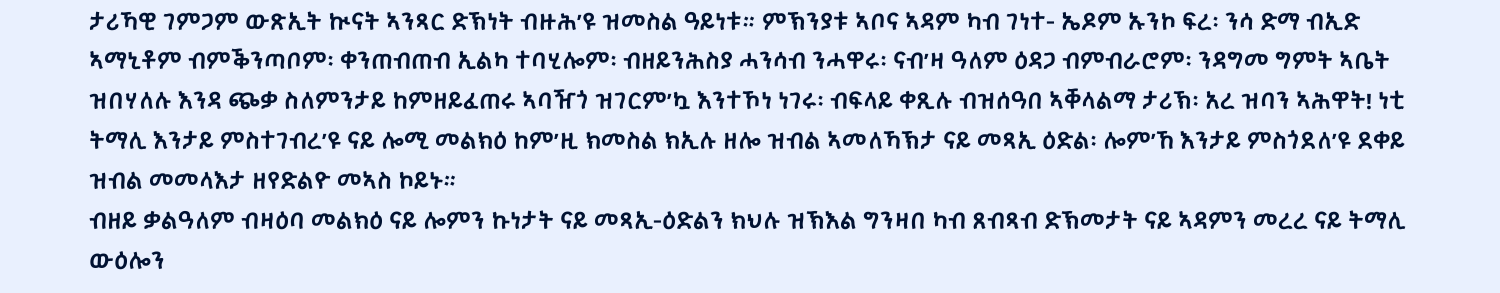ታሪኻዊ ገምጋም ውጽኢት ኲናት ኣንጻር ድኽነት ብዙሕ’ዩ ዝመስል ዓይነቱ። ምኽንያቱ ኣቦና ኣዳም ካብ ገነተ- ኤዶም ኡንኮ ፍረ፡ ንሳ ድማ ብኢድ ኣማኒቶም ብምቕንጣቦም፡ ቀንጠብጠብ ኢልካ ተባሂሎም፡ ብዘይንሕስያ ሓንሳብ ንሓዋሩ፡ ናብ’ዛ ዓለም ዕዳጋ ብምብራሮም፡ ንዳግመ ግምት ኣቤት ዝበሃለሉ እንዳ ጭቃ ስለምንታይ ከምዘይፈጠሩ ኣባዥጎ ዝገርም’ኳ እንተኾነ ነገሩ፡ ብፍላይ ቀጺሉ ብዝሰዓበ ኣቐላልማ ታሪኽ፡ አረ ዝባን ኣሕዋት! ነቲ ትማሊ እንታይ ምስተገብረ’ዩ ናይ ሎሚ መልክዕ ከም’ዚ ክመስል ክኢሉ ዘሎ ዝብል ኣመለኻኽታ ናይ መጻኢ ዕድል፡ ሎም’ኸ እንታይ ምስጎደለ’ዩ ደቀይ ዝብል መመላእታ ዘየድልዮ መኣስ ኮይኑ።
ብዘይ ቃልዓለም ብዛዕባ መልክዕ ናይ ሎምን ኩነታት ናይ መጻኢ-ዕድልን ክህሉ ዝኽእል ግንዛበ ካብ ጸብጻብ ድኽመታት ናይ ኣዳምን መረረ ናይ ትማሊ ውዕሎን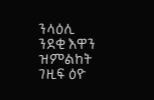ንላዕሊ ንደቂ እዋን ዝምልከት ገዚፍ ዕዮ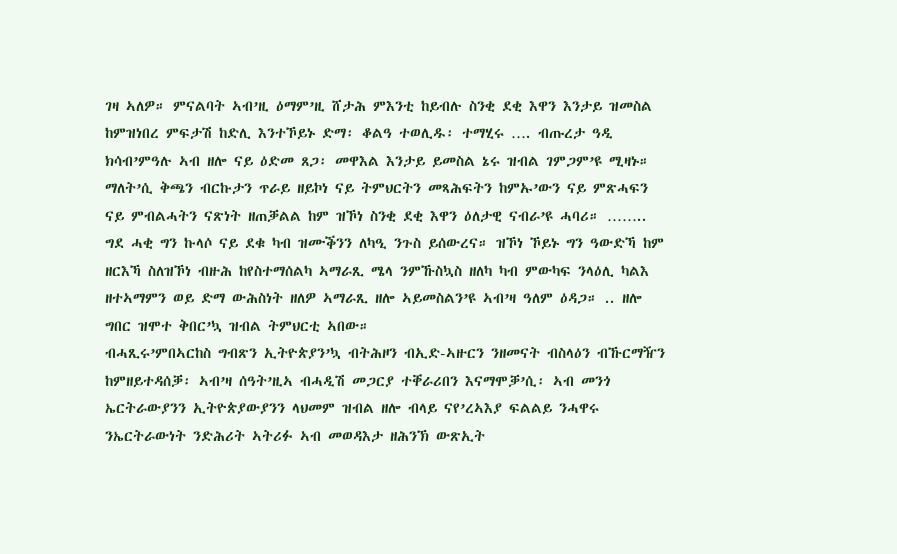ገዛ ኣለዎ። ምናልባት ኣብ’ዚ ዕማም’ዚ ሸታሕ ምእንቲ ከይብሉ ስንቂ ደቂ እዋን እንታይ ዝመስል ከምዝነበረ ምፍታሽ ከድሊ እንተኾይኑ ድማ፡ ቆልዓ ተወሊዱ፡ ተማሂሩ …. ብጡረታ ዓዲ ክሳብ’ምዓሉ ኣብ ዘሎ ናይ ዕድመ ጸጋ፡ መዋእል እንታይ ይመስል ኔሩ ዝብል ገምጋም’ዩ ሚዛኑ። ማለት’ሲ ቅጫን ብርኩታን ጥራይ ዘይኮነ ናይ ትምህርትን መጻሕፍትን ከምኡ’ውን ናይ ምጽሓፍን ናይ ምብልሓትን ናጽነት ዘጠቓልል ከም ዝኾነ ስንቂ ደቂ እዋን ዕለታዊ ናብራ’ዩ ሓባሪ። …….. ግደ ሓቂ ግን ኩላሶ ናይ ደቁ ካብ ዝሙቕንን ለካዒ ንጉስ ይሰውረና። ዝኾነ ኾይኑ ግን ዓውድኻ ከም ዘርእኻ ስለዝኾነ ብዙሕ ከየስተማሰልካ ኣማራጺ ሜላ ንምኹስኳስ ዘለካ ካብ ምውካፍ ንላዕሊ ካልእ ዘተኣማምን ወይ ድማ ውሕስነት ዘለዎ ኣማራጺ ዘሎ ኣይመስልን’ዩ ኣብ’ዛ ዓለም ዕዳጋ። .. ዘሎ ግበር ዝሞተ ቅበር’ኳ ዝብል ትምህርቲ ኣበው።
ብሓጺሩ’ምበኣርከስ ግብጽን ኢትዮጵያን’ኳ ብትሕዞን ብኢድ-ኣዙርን ንዘመናት ብስላዕን ብኹርማዥን ከምዘይተዳሰቓ፡ ኣብ’ዛ ሰዓት’ዚኣ ብሓዲሽ መጋርያ ተቐራሪበን እናማሞቓ’ሲ፡ ኣብ መንጎ ኤርትራውያንን ኢትዮጵያውያንን ላህመም ዝብል ዘሎ ብላይ ናየ’ረኣእያ ፍልልይ ንሓዋሩ ንኤርትራውነት ንድሕሪት ኣትሪፉ ኣብ መወዳእታ ዘሕንኽ ውጽኢት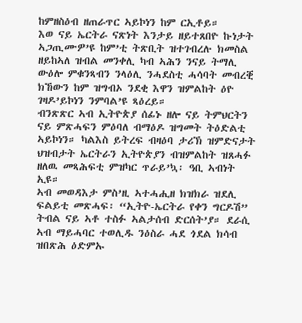ከምዘስዕብ ዘጠራጥር ኣይኮነን ከም ርኢቶይ።
እወ ናይ ኤርትራ ናጽነት እንታይ ዘይተጸበዮ ኩነታት ኣጋጢሙዎ’ዩ ከም’ቲ ትጽቢት ዝተገብረሉ ክመስል ዘይከኣለ ዝብል መንቀሊ ካብ ኣሕን ንናይ ትማሊ ውዕሎ ምቁንጻብን ንላዕሊ ንሓደስቲ ሓሳባት መብረቒ ክኸውን ከም ዝግብኦ ንደቂ እዋን ዝምልከት ዕዮ ገዛዶ’ይኮነን ንምባል’ዩ ጻዕረይ።
ብንጽጽር ኣብ ኢትዮጵያ ሰፊኑ ዘሎ ናይ ትምህርትን ናይ ምጽሓፍን ምዕባለ ብማዕዶ ዝግመት ትዕድልቲ ኣይኮነን። ካልእስ ይትረፍ ብዛዕባ ታሪኽ ዝምድናታት ህዝብታት ኤርትራን ኢትዮጵያን ብዝምልከት ዝጸሓፉ ዘለዉ መጻሕፍቲ ምዝካር ጥራይ’ኳ፡ ዓቢ ኣብነት ኢዩ።
ኣብ መወዳእታ ምስ’ዚ ኣተሓሒዘ ክዝክራ ዝደሊ ፍልይቲ መጽሓፍ፡ “ኢትዮ-ኤርትራ የቀን ግርዶሽ” ትብል ናይ ኣቶ ተስፉ ኣልታሰብ ድርሰት’ያ። ደራሲ ኣብ ማይሓባር ተወሊዱ ንዕስራ ሓደ ጎደል ክሳብ ዝበጽሕ ዕድምኡ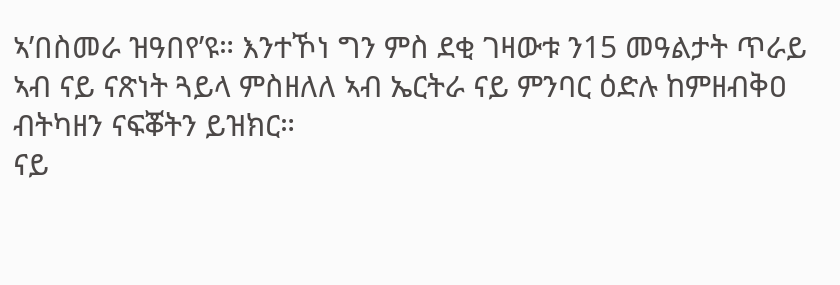ኣ’በስመራ ዝዓበየ’ዩ። እንተኾነ ግን ምስ ደቂ ገዛውቱ ን15 መዓልታት ጥራይ ኣብ ናይ ናጽነት ጓይላ ምስዘለለ ኣብ ኤርትራ ናይ ምንባር ዕድሉ ከምዘብቅዐ ብትካዘን ናፍቖትን ይዝክር።
ናይ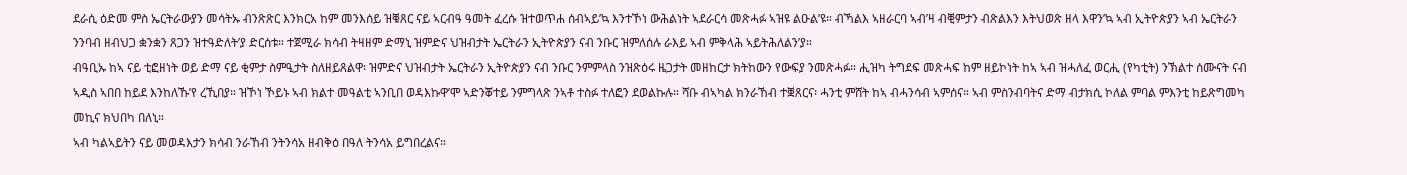ደራሲ ዕድመ ምስ ኤርትራውያን መሳትኡ ብንጽጽር እንክርአ ከም መንእሰይ ዝቑጸር ናይ ኣርብዓ ዓመት ፈረሱ ዝተወጥሐ ሰብኣይ’ኳ እንተኾነ ውሕልነት ኣደራርሳ መጽሓፉ ኣዝዩ ልዑል’ዩ። ብኻልእ ኣዘራርባ ኣብ’ዛ ብቒምታን ብጽልእን እትህወጽ ዘላ እዋን’ኳ ኣብ ኢትዮጵያን ኣብ ኤርትራን ንንባብ ዘብህጋ ቋንቋን ጸጋን ዝተዓድለት’ያ ድርሰቱ። ተጀሚራ ክሳብ ትዛዘም ድማኒ ዝምድና ህዝብታት ኤርትራን ኢትዮጵያን ናብ ንቡር ዝምለሰሉ ራእይ ኣብ ምቅላሕ ኣይትሕለልን’ያ።
ብዓቢኡ ከኣ ናይ ቲፎዘነት ወይ ድማ ናይ ቂምታ ስምዒታት ስለዘይጸልዋ፡ ዝምድና ህዝብታት ኤርትራን ኢትዮጵያን ናብ ንቡር ንምምላስ ንዝጽዕሩ ዜጋታት መዘከርታ ክትከውን የውፍያ ንመጽሓፉ። ሒዝካ ትግደፍ መጽሓፍ ከም ዘይኮነት ከኣ ኣብ ዝሓለፈ ወርሒ (የካቲት) ንኽልተ ሰሙናት ናብ ኣዲስ ኣበበ ከይደ እንከለኹ’የ ረኺበያ። ዝኾነ ኾይኑ ኣብ ክልተ መዓልቲ ኣንቢበ ወዳእኩዋ’ሞ ኣድንቖተይ ንምግላጽ ንኣቶ ተስፉ ተለፎን ደወልኩሉ። ሻቡ ብኣካል ክንራኸብ ተቛጸርና፡ ሓንቲ ምሸት ከኣ ብሓንሳብ ኣምሰና። ኣብ ምስንብባትና ድማ ብታክሲ ኮለል ምባል ምእንቲ ከይጽግመካ መኪና ክህበካ በለኒ።
ኣብ ካልኣይትን ናይ መወዳእታን ክሳብ ንራኸብ ንትንሳአ ዘብቅዕ በዓለ ትንሳአ ይግበረልና።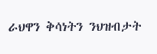ራህዋን ቅሳነትን ንህዝብታት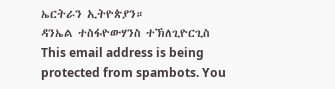ኤርትራን ኢትዮጵያን።
ዳንኤል ተስፋዮውሃንስ ተኽለጊዮርጊስ
This email address is being protected from spambots. You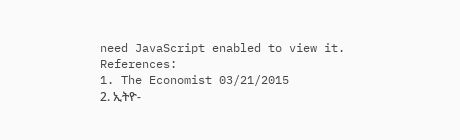need JavaScript enabled to view it.
References:
1. The Economist 03/21/2015
2. ኢትዮ-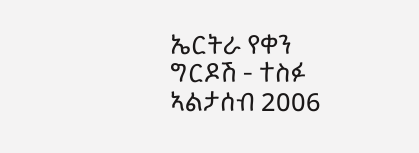ኤርትራ የቀን ግርዶሽ - ተስፉ ኣልታሰብ 2006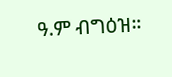ዓ.ም ብግዕዝ።